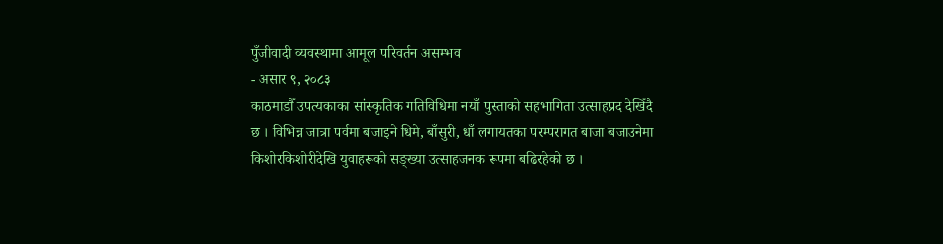पुँजीवादी व्यवस्थामा आमूल परिवर्तन असम्भव
- असार ९, २०८३
काठमाडौँ उपत्यकाका सांस्कृतिक गतिविधिमा नयाँ पुस्ताको सहभागिता उत्साहप्रद देखिँदै छ । विभिन्न जात्रा पर्वमा बजाइने धिमे, बाँसुरी, धाँ लगायतका परम्परागत बाजा बजाउनेमा किशोरकिशोरीदेखि युवाहरूको सङ्ख्या उत्साहजनक रूपमा बढिरहेको छ ।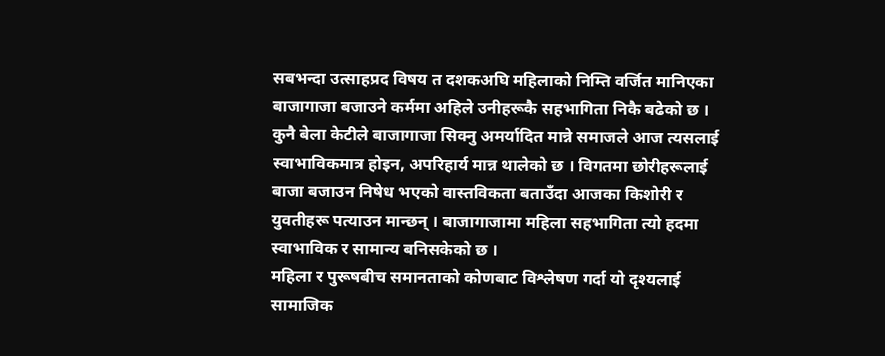सबभन्दा उत्साहप्रद विषय त दशकअघि महिलाको निम्ति वर्जित मानिएका बाजागाजा बजाउने कर्ममा अहिले उनीहरूकै सहभागिता निकै बढेको छ । कुनै बेला केटीले बाजागाजा सिक्नु अमर्यादित मान्ने समाजले आज त्यसलाई स्वाभाविकमात्र होइन, अपरिहार्य मान्न थालेको छ । विगतमा छोरीहरूलाई बाजा बजाउन निषेध भएको वास्तविकता बताउँदा आजका किशोरी र युवतीहरू पत्याउन मान्छन् । बाजागाजामा महिला सहभागिता त्यो हदमा स्वाभाविक र सामान्य बनिसकेको छ ।
महिला र पुरूषबीच समानताको कोणबाट विश्लेषण गर्दा यो दृश्यलाई सामाजिक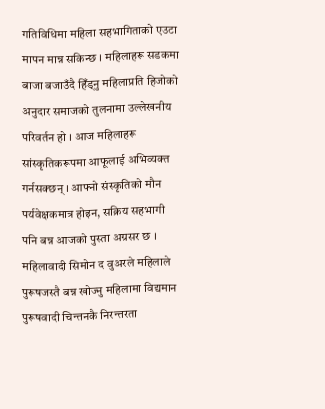गतिविधिमा महिला सहभागिताको एउटा मापन मान्न सकिन्छ । महिलाहरू सडकमा बाजा बजाउँदै हिँड्नु महिलाप्रति हिजोको अनुदार समाजको तुलनामा उल्लेखनीय परिवर्तन हो । आज महिलाहरू सांस्कृतिकरूपमा आफूलाई अभिव्यक्त गर्नसक्छन् । आफ्नो संस्कृतिको मौन पर्यवेक्षकमात्र होइन, सक्रिय सहभागी पनि बन्न आजको पुस्ता अग्रसर छ ।
महिलावादी सिमोन द वुअरले महिलाले पुरूषजस्तै बन्न खोज्नु महिलामा विद्यमान पुरूषवादी चिन्तनकै निरन्तरता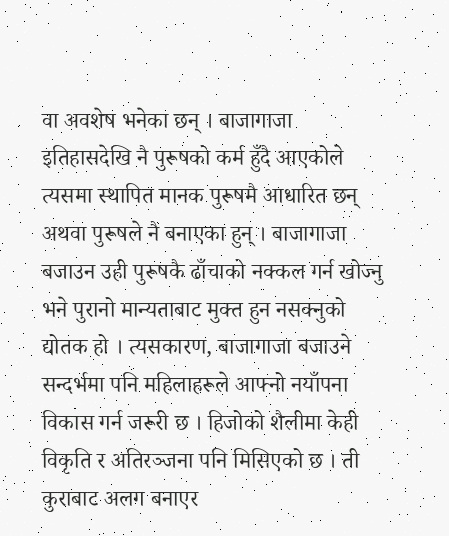वा अवशेष भनेका छन् । बाजागाजा इतिहासदेखि नै पुरूषको कर्म हुँदै आएकोले त्यसमा स्थापित मानक पुरूषमै आधारित छन् अथवा पुरूषले नै बनाएका हुन् । बाजागाजा बजाउन उही पुरूषकै ढाँचाको नक्कल गर्न खोज्नु भने पुरानो मान्यताबाट मुक्त हुन नसक्नुको द्योतक हो । त्यसकारण, बाजागाजा बजाउने सन्दर्भमा पनि महिलाहरूले आफ्नो नयाँपना विकास गर्न जरूरी छ । हिजोको शैलीमा केही विकृति र अतिरञ्जना पनि मिसिएको छ । ती कुराबाट अलग बनाएर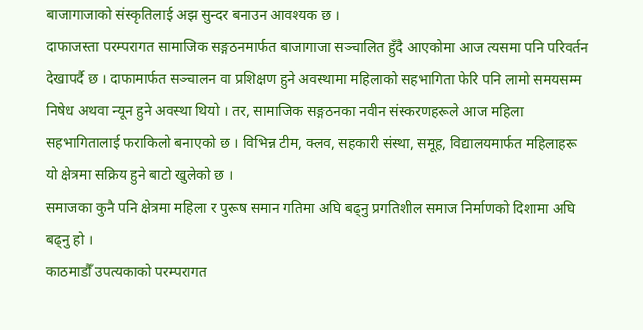बाजागाजाको संस्कृतिलाई अझ सुन्दर बनाउन आवश्यक छ ।
दाफाजस्ता परम्परागत सामाजिक सङ्गठनमार्फत बाजागाजा सञ्चालित हुँदै आएकोमा आज त्यसमा पनि परिवर्तन देखापर्दै छ । दाफामार्फत सञ्चालन वा प्रशिक्षण हुने अवस्थामा महिलाको सहभागिता फेरि पनि लामो समयसम्म निषेध अथवा न्यून हुने अवस्था थियो । तर, सामाजिक सङ्गठनका नवीन संस्करणहरूले आज महिला सहभागितालाई फराकिलो बनाएको छ । विभिन्न टीम, क्लव, सहकारी संस्था, समूह, विद्यालयमार्फत महिलाहरू यो क्षेत्रमा सक्रिय हुने बाटो खुलेको छ ।
समाजका कुनै पनि क्षेत्रमा महिला र पुरूष समान गतिमा अघि बढ्नु प्रगतिशील समाज निर्माणको दिशामा अघि बढ्नु हो ।
काठमाडौँ उपत्यकाको परम्परागत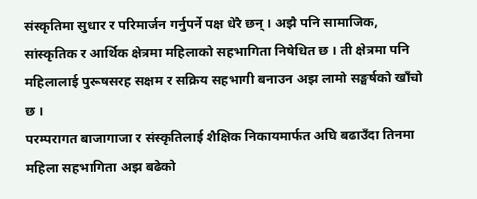संस्कृतिमा सुधार र परिमार्जन गर्नुपर्ने पक्ष धेरै छन् । अझै पनि सामाजिक, सांस्कृतिक र आर्थिक क्षेत्रमा महिलाको सहभागिता निषेधित छ । ती क्षेत्रमा पनि महिलालाई पुरूषसरह सक्षम र सक्रिय सहभागी बनाउन अझ लामो सङ्घर्षको खाँचो छ ।
परम्परागत बाजागाजा र संस्कृतिलाई शैक्षिक निकायमार्फत अघि बढाउँदा तिनमा महिला सहभागिता अझ बढेको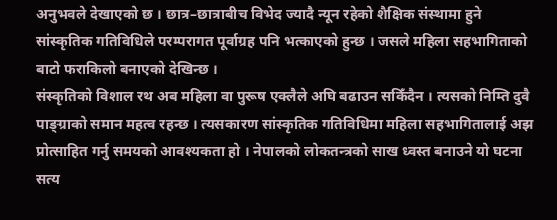अनुभवले देखाएको छ । छात्र–छात्राबीच विभेद ज्यादै न्यून रहेको शैक्षिक संस्थामा हुने सांस्कृतिक गतिविधिले परम्परागत पूर्वाग्रह पनि भत्काएको हुन्छ । जसले महिला सहभागिताको बाटो फराकिलो बनाएको देखिन्छ ।
संस्कृतिको विशाल रथ अब महिला वा पुरूष एक्लैले अघि बढाउन सकिँदैन । त्यसको निम्ति दुवै पाङ्ग्राको समान महत्व रहन्छ । त्यसकारण सांस्कृतिक गतिविधिमा महिला सहभागितालाई अझ प्रोत्साहित गर्नु समयको आवश्यकता हो । नेपालको लोकतन्त्रको साख ध्वस्त बनाउने यो घटना सत्य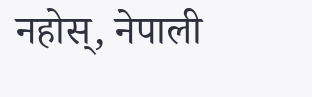नहोस्, नेपाली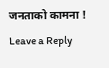जनताको कामना !
Leave a Reply